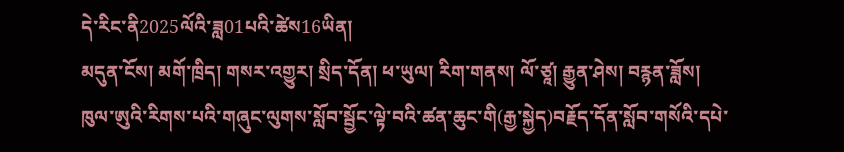དེ་རིང་ནི2025ལོའི་ཟླ01པའི་ཚེས16ཡིན།
མདུན་ངོས། མགོ་ཁྲིད། གསར་འགྱུར། སྲིད་དོན། ཕ་ཡུལ། རིག་གནས། ལོ་ཙཱ། རྒྱུན་ཤེས། བརྙན་ཟློས།
ཁུལ་ཨུའི་རིགས་པའི་གཞུང་ལུགས་སློབ་སྦྱོང་ལྟེ་བའི་ཚན་ཆུང་གི(རྒྱ་སྐྱེད)བརྗོད་དོན་སློབ་གསོའི་དཔེ་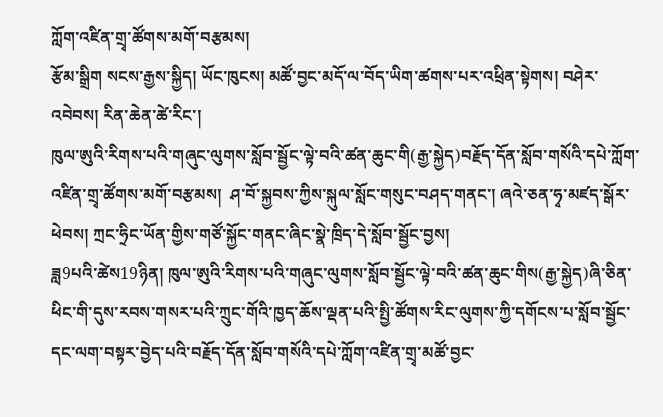ཀློག་འཛིན་གྲྭ་ཚོགས་མགོ་བརྩམས།
རྩོམ་སྒྲིག སངས་རྒྱས་སྐྱིད། ཡོང་ཁུངས། མཚོ་བྱང་མདོ་ལ་བོད་ཡིག་ཚགས་པར་འཕྲིན་སྟེགས། བཤེར་འབེབས། རིན་ཆེན་ཚེ་རིང་།
ཁུལ་ཨུའི་རིགས་པའི་གཞུང་ལུགས་སློབ་སྦྱོང་ལྟེ་བའི་ཚན་ཆུང་གི(རྒྱ་སྐྱེད)བརྗོད་དོན་སློབ་གསོའི་དཔེ་ཀློག་འཛིན་གྲྭ་ཚོགས་མགོ་བརྩམས།  ཤ་བོ་སྐྱབས་ཀྱིས་སྐུལ་སློང་གསུང་བཤད་གནང་། ཞའེ་ཅན་ཧྭ་མཛད་སྒོར་ཕེབས། ཀྲང་ཧྲིང་ཡོན་གྱིས་གཙོ་སྐྱོང་གནང་ཞིང་སྣེ་ཁྲིད་དེ་སློབ་སྦྱོང་བྱས།
ཟླ9པའི་ཚེས19ཉིན། ཁུལ་ཨུའི་རིགས་པའི་གཞུང་ལུགས་སློབ་སྦྱོང་ལྟེ་བའི་ཚན་ཆུང་གིས(རྒྱ་སྐྱེད)ཞི་ཅིན་ཕིང་གི་དུས་རབས་གསར་པའི་ཀྲུང་གོའི་ཁྱད་ཆོས་ལྡན་པའི་སྤྱི་ཚོགས་རིང་ལུགས་ཀྱི་དགོངས་པ་སློབ་སྦྱོང་དང་ལག་བསྟར་བྱེད་པའི་བརྗོད་དོན་སློབ་གསོའི་དཔེ་ཀློག་འཛིན་གྲྭ་མཚོ་བྱང་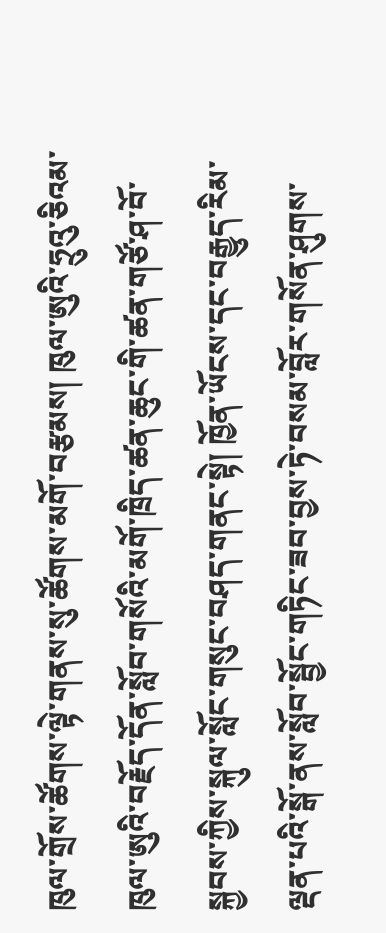ཁུལ་གྲོས་ཚོགས་ལྟེ་གནས་སུ་ཚོགས་མགོ་བརྩམས། ཁུལ་ཨུའི་ཧྲུའུ་ཅིའམ་ཁུལ་ཨུའི་བརྗོད་དོན་སློབ་གསོའི་མགོ་ཁྲིད་ཚན་ཆུང་གི་ཚན་གཙོ་ཤ་བོ་སྐྱབས་ཀྱིས་སྐུལ་སློང་གསུང་བཤད་གནང་སྟེ། ཁྱོན་ཡོངས་དང་བརྒྱུད་རིམ་ལྡན་པའི་སྒོ་ནས་སློབ་སྦྱོང་གཏིང་ཟབ་བྱས་ཏེ་བསམ་བློར་གསོན་ཤུགས་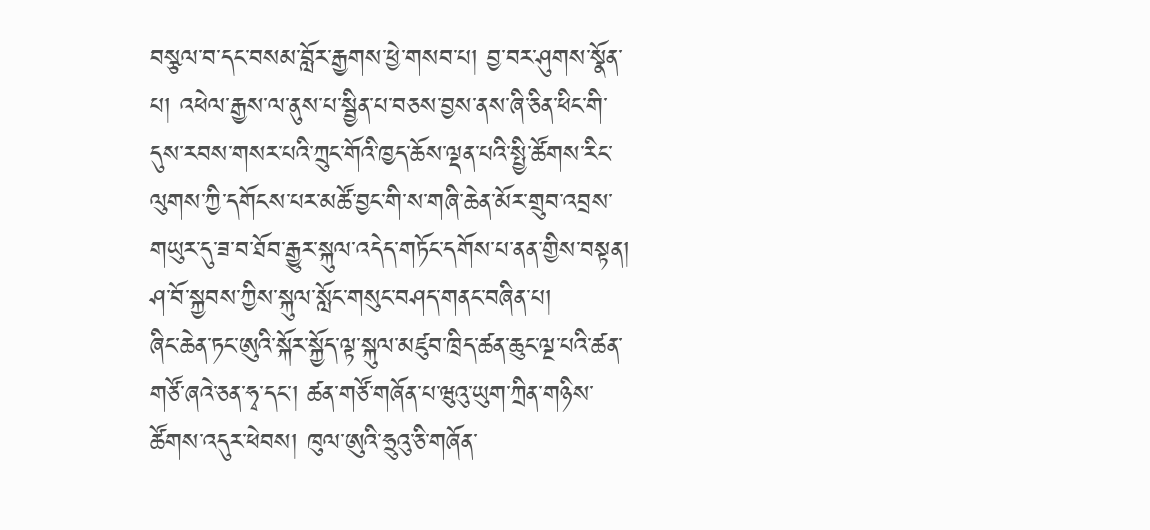བསྩལ་བ་དང་བསམ་བློར་རྒྱགས་ཕྱེ་གསབ་པ། བྱ་བར་ཤུགས་སྣོན་པ། འཕེལ་རྒྱས་ལ་ནུས་པ་སྦྱིན་པ་བཅས་བྱས་ནས་ཞི་ཅིན་ཕིང་གི་དུས་རབས་གསར་པའི་ཀྲུང་གོའི་ཁྱད་ཆོས་ལྡན་པའི་སྤྱི་ཚོགས་རིང་ལུགས་ཀྱི་དགོངས་པར་མཚོ་བྱང་གི་ས་གཞི་ཆེན་མོར་གྲུབ་འབྲས་གཡུར་དུ་ཟ་བ་ཐོབ་རྒྱུར་སྐུལ་འདེད་གཏོང་དགོས་པ་ནན་གྱིས་བསྟན།
ཤ་བོ་སྐྱབས་ཀྱིས་སྐུལ་སློང་གསུང་བཤད་གནང་བཞིན་པ།
ཞིང་ཆེན་ཏང་ཨུའི་སྐོར་སྐྱོད་ལྟ་སྐུལ་མཛུབ་ཁྲིད་ཚན་ཆུང་ལྔ་པའི་ཚན་གཙོ་ཞའེ་ཅན་ཧྭ་དང་། ཚན་གཙོ་གཞོན་པ་ཝུའུ་ཡུག་ཀྲིན་གཉིས་ཚོགས་འདུར་ཕེབས། ཁུལ་ཨུའི་ཧྲུའུ་ཅི་གཞོན་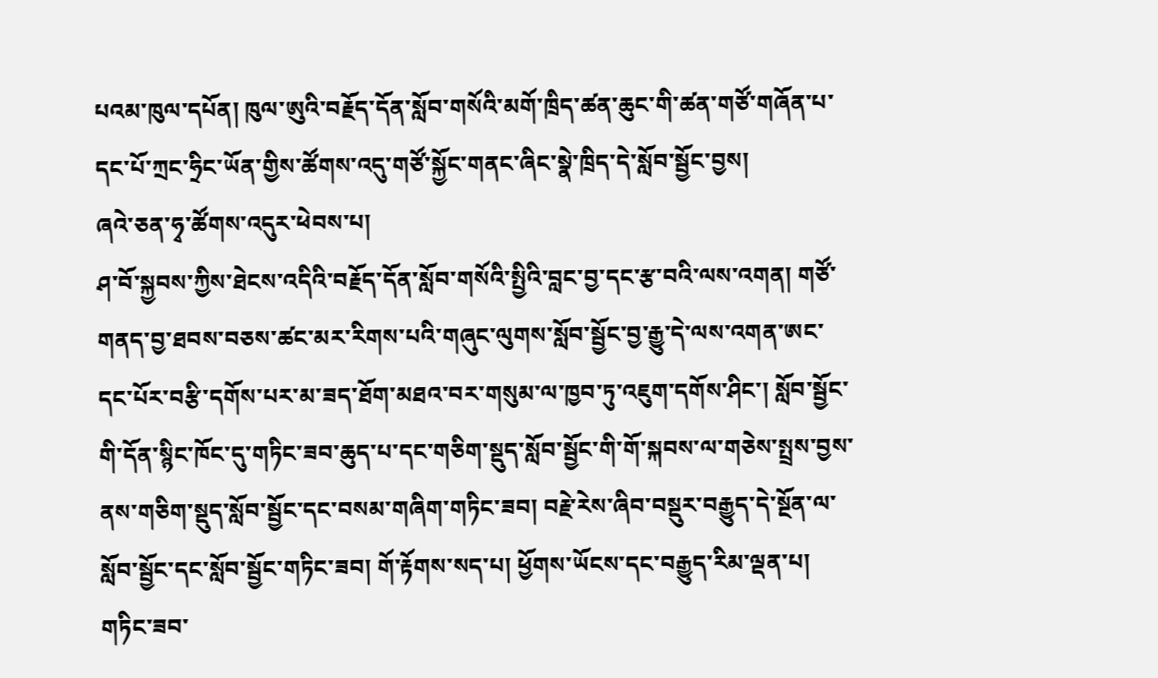པའམ་ཁུལ་དཔོན། ཁུལ་ཨུའི་བརྗོད་དོན་སློབ་གསོའི་མགོ་ཁྲིད་ཚན་ཆུང་གི་ཚན་གཙོ་གཞོན་པ་དང་པོ་ཀྲང་ཧྲིང་ཡོན་གྱིས་ཚོགས་འདུ་གཙོ་སྐྱོང་གནང་ཞིང་སྣེ་ཁྲིད་དེ་སློབ་སྦྱོང་བྱས།
ཞའེ་ཅན་ཧྭ་ཚོགས་འདུར་ཕེབས་པ།
ཤ་བོ་སྐྱབས་ཀྱིས་ཐེངས་འདིའི་བརྗོད་དོན་སློབ་གསོའི་སྤྱིའི་བླང་བྱ་དང་རྩ་བའི་ལས་འགན། གཙོ་གནད་བྱ་ཐབས་བཅས་ཚང་མར་རིགས་པའི་གཞུང་ལུགས་སློབ་སྦྱོང་བྱ་རྒྱུ་དེ་ལས་འགན་ཨང་དང་པོར་བརྩི་དགོས་པར་མ་ཟད་ཐོག་མཐའ་བར་གསུམ་ལ་ཁྱབ་ཏུ་འཇུག་དགོས་ཤིང་། སློབ་སྦྱོང་གི་དོན་སྙིང་ཁོང་དུ་གཏིང་ཟབ་ཆུད་པ་དང་གཅིག་སྡུད་སློབ་སྦྱོང་གི་གོ་སྐབས་ལ་གཅེས་སྤྲས་བྱས་ནས་གཅིག་སྡུད་སློབ་སྦྱོང་དང་བསམ་གཞིག་གཏིང་ཟབ། བརྗེ་རེས་ཞིབ་བསྡུར་བརྒྱུད་དེ་སྔོན་ལ་སློབ་སྦྱོང་དང་སློབ་སྦྱོང་གཏིང་ཟབ། གོ་རྟོགས་སད་པ། ཕྱོགས་ཡོངས་དང་བརྒྱུད་རིམ་ལྡན་པ། གཏིང་ཟབ་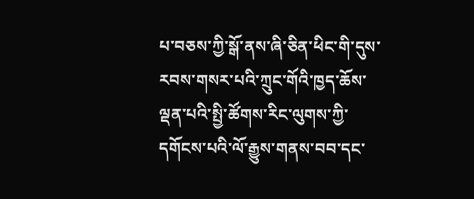པ་བཅས་ཀྱི་སྒོ་ནས་ཞི་ཅིན་ཕིང་གི་དུས་རབས་གསར་པའི་ཀྲུང་གོའི་ཁྱད་ཆོས་ལྡན་པའི་སྤྱི་ཚོགས་རིང་ལུགས་ཀྱི་དགོངས་པའི་ལོ་རྒྱུས་གནས་བབ་དང་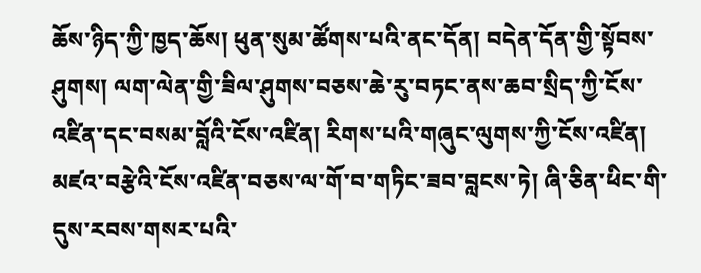ཆོས་ཉིད་ཀྱི་ཁྱད་ཆོས། ཕུན་སུམ་ཚོགས་པའི་ནང་དོན། བདེན་དོན་གྱི་སྟོབས་ཤུགས། ལག་ལེན་གྱི་ཟིལ་ཤུགས་བཅས་ཆེ་རུ་བཏང་ནས་ཆབ་སྲིད་ཀྱི་ངོས་འཛིན་དང་བསམ་བློའི་ངོས་འཛིན། རིགས་པའི་གཞུང་ལུགས་ཀྱི་ངོས་འཛིན། མཛའ་བརྩེའི་ངོས་འཛིན་བཅས་ལ་གོ་བ་གཏིང་ཟབ་བླངས་ཏེ། ཞི་ཅིན་ཕིང་གི་དུས་རབས་གསར་པའི་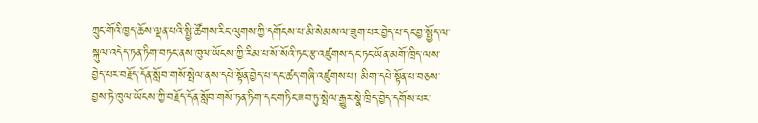ཀྲུང་གོའི་ཁྱད་ཆོས་ལྡན་པའི་སྤྱི་ཚོགས་རིང་ལུགས་ཀྱི་དགོངས་པ་མི་སེམས་ལ་ཟུག་པར་བྱེད་པ་དང་བྱ་སྤྱོད་ལ་སྐུལ་འདེད་ཏན་ཏིག་བཏང་ནས་ཁུལ་ཡོངས་ཀྱི་རིམ་པ་སོ་སོའི་ཏང་རྩ་འཛུགས་དང་ཏང་ཡོན་མགོ་ཁྲིད་ལས་བྱེད་པར་བརྗོད་དོན་སློབ་གསོ་སྤེལ་ནས་དཔེ་སྟོན་བྱེད་པ་དང་ཚད་གཞི་འཛུགས་པ། མིག་དཔེ་སྟོན་པ་བཅས་བྱས་ཏེ་ཁུལ་ཡོངས་ཀྱི་བརྗོད་དོན་སློབ་གསོ་ཏན་ཏིག་དང་གཏིང་ཟབ་ཏུ་སྤེལ་རྒྱུར་སྣེ་ཁྲིད་བྱེད་དགོས་པར་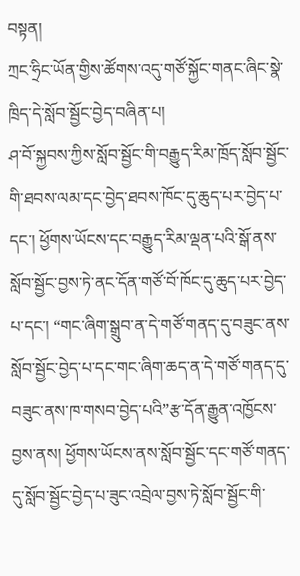བསྟན།
ཀྲང་ཧྲིང་ཡོན་གྱིས་ཚོགས་འདུ་གཙོ་སྐྱོང་གནང་ཞིང་སྣེ་ཁྲིད་དེ་སློབ་སྦྱོང་བྱེད་བཞིན་པ།
ཤ་བོ་སྐྱབས་ཀྱིས་སློབ་སྦྱོང་གི་བརྒྱུད་རིམ་ཁྲོད་སློབ་སྦྱོང་གི་ཐབས་ལམ་དང་བྱེད་ཐབས་ཁོང་དུ་ཆུད་པར་བྱེད་པ་དང་། ཕྱོགས་ཡོངས་དང་བརྒྱུད་རིམ་ལྡན་པའི་སྒོ་ནས་སློབ་སྦྱོང་བྱས་ཏེ་ནང་དོན་གཙོ་བོ་ཁོང་དུ་ཆུད་པར་བྱེད་པ་དང་། “གང་ཞིག་སྒྲུབ་ན་དེ་གཙོ་གནད་དུ་བཟུང་ནས་སློབ་སྦྱོང་བྱེད་པ་དང་གང་ཞིག་ཆད་ན་དེ་གཙོ་གནད་དུ་བཟུང་ནས་ཁ་གསབ་བྱེད་པའི”རྩ་དོན་རྒྱུན་འཁྱོངས་བྱས་ནས། ཕྱོགས་ཡོངས་ནས་སློབ་སྦྱོང་དང་གཙོ་གནད་དུ་སློབ་སྦྱོང་བྱེད་པ་ཟུང་འབྲེལ་བྱས་ཏེ་སློབ་སྦྱོང་གི་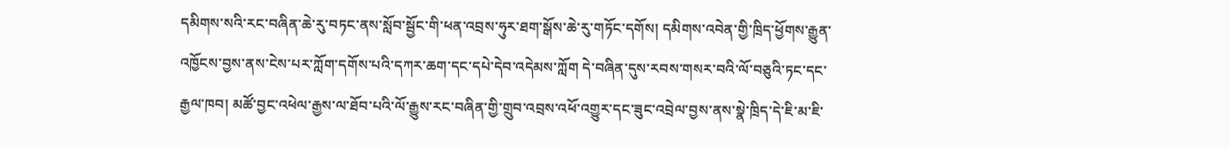དམིགས་སའི་རང་བཞིན་ཆེ་རུ་བཏང་ནས་སློབ་སྦྱོང་གི་ཕན་འབྲས་ཧུར་ཐག་སྒོས་ཆེ་རུ་གཏོང་དགོས། དམིགས་འབེན་གྱི་ཁྲིད་ཕྱོགས་རྒྱུན་འཁྱོངས་བྱས་ནས་ངེས་པར་ཀློག་དགོས་པའི་དཀར་ཆག་དང་དཔེ་དེབ་འདེམས་ཀློག དེ་བཞིན་དུས་རབས་གསར་བའི་ལོ་བཅུའི་ཏང་དང་རྒྱལ་ཁབ། མཚོ་བྱང་འཕེལ་རྒྱས་ལ་ཐོབ་པའི་ལོ་རྒྱུས་རང་བཞིན་གྱི་གྲུབ་འབྲས་འཕོ་འགྱུར་དང་ཟུང་འབྲེལ་བྱས་ནས་སྣེ་ཁྲིད་དེ་ཇི་མ་ཇི་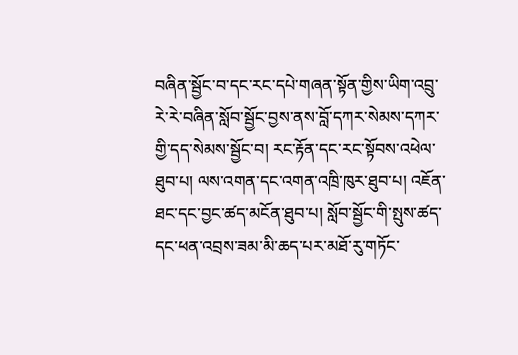བཞིན་སྦྱོང་བ་དང་རང་དཔེ་གཞན་སྟོན་གྱིས་ཡིག་འབྲུ་རེ་རེ་བཞིན་སློབ་སྦྱོང་བྱས་ནས་བློ་དཀར་སེམས་དཀར་གྱི་དད་སེམས་སྦྱོང་བ། རང་རྟོན་དང་རང་སྟོབས་འཕེལ་ཐུབ་པ། ལས་འགན་དང་འགན་འཁྲི་ཁུར་ཐུབ་པ། འཇོན་ཐང་དང་བྱང་ཚད་མངོན་ཐུབ་པ། སློབ་སྦྱོང་གི་སྤུས་ཚད་དང་ཕན་འབྲས་ཟམ་མི་ཆད་པར་མཐོ་རུ་གཏོང་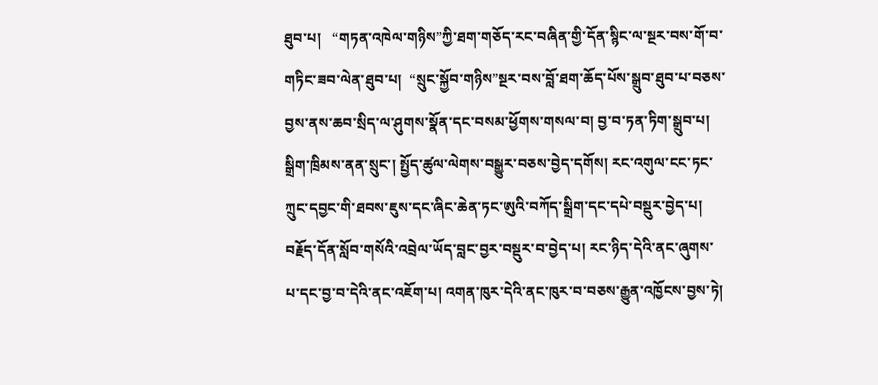ཐུབ་པ།   “གཏན་འཁེལ་གཉིས”ཀྱི་ཐག་གཅོད་རང་བཞིན་གྱི་དོན་སྙིང་ལ་སྔར་བས་གོ་བ་གཏིང་ཟབ་ལེན་ཐུབ་པ།  “སྲུང་སྐྱོབ་གཉིས”སྔར་བས་བློ་ཐག་ཆོད་པོས་སྒྲུབ་ཐུབ་པ་བཅས་བྱས་ནས་ཆབ་སྲིད་ལ་ཤུགས་སྣོན་དང་བསམ་ཕྱོགས་གསལ་བ། བྱ་བ་ཏན་ཏིག་སྒྲུབ་པ། སྒྲིག་ཁྲིམས་ནན་སྲུང་། སྤྱོད་ཚུལ་ལེགས་བསྒྱུར་བཅས་བྱེད་དགོས། རང་འགུལ་ངང་ཏང་ཀྲུང་དབྱང་གི་ཐབས་ཇུས་དང་ཞིང་ཆེན་ཏང་ཨུའི་བཀོད་སྒྲིག་དང་དཔེ་བསྡུར་བྱེད་པ། བརྗོད་དོན་སློབ་གསོའི་འབྲེལ་ཡོད་བླང་བྱར་བསྡུར་བ་བྱེད་པ། རང་ཉིད་དེའི་ནང་ཞུགས་པ་དང་བྱ་བ་དེའི་ནང་འཇོག་པ། འགན་ཁུར་དེའི་ནང་ཁུར་བ་བཅས་རྒྱུན་འཁྱོངས་བྱས་ཏེ།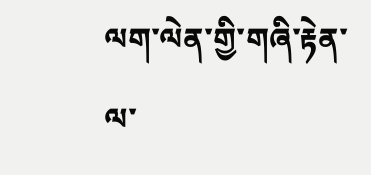ལག་ལེན་གྱི་གཞི་རྟེན་ལ་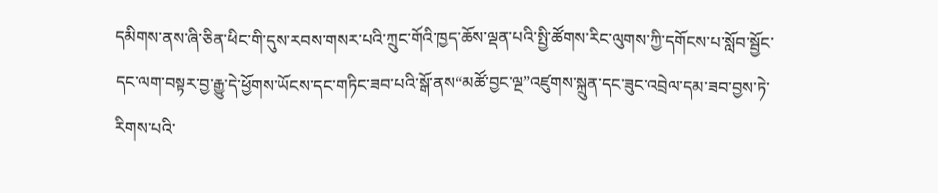དམིགས་ནས་ཞི་ཅིན་ཕིང་གི་དུས་རབས་གསར་པའི་ཀྲུང་གོའི་ཁྱད་ཆོས་ལྡན་པའི་སྤྱི་ཚོགས་རིང་ལུགས་ཀྱི་དགོངས་པ་སློབ་སྦྱོང་དང་ལག་བསྟར་བྱ་རྒྱུ་དེ་ཕྱོགས་ཡོངས་དང་གཏིང་ཟབ་པའི་སྒོ་ནས“མཚོ་བྱང་ལྔ”འཛུགས་སྐྲུན་དང་ཟུང་འབྲེལ་དམ་ཟབ་བྱས་ཏེ་རིགས་པའི་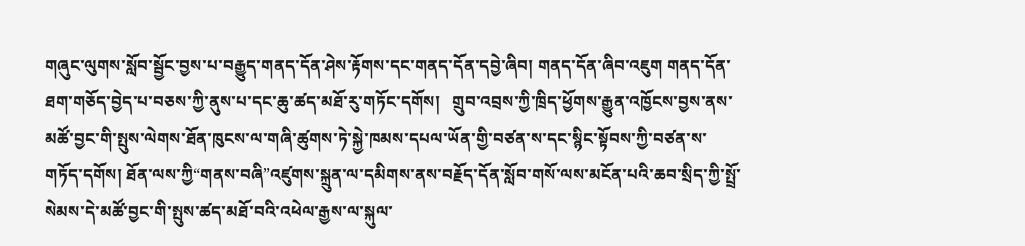གཞུང་ལུགས་སློབ་སྦྱོང་བྱས་པ་བརྒྱུད་གནད་དོན་ཤེས་རྟོགས་དང་གནད་དོན་དབྱེ་ཞིབ། གནད་དོན་ཞིབ་འཇུག གནད་དོན་ཐག་གཅོད་བྱེད་པ་བཅས་ཀྱི་ནུས་པ་དང་ཆུ་ཚད་མཐོ་རུ་གཏོང་དགོས།   གྲུབ་འབྲས་ཀྱི་ཁྲིད་ཕྱོགས་རྒྱུན་འཁྱོངས་བྱས་ནས་མཚོ་བྱང་གི་སྤུས་ལེགས་ཐོན་ཁུངས་ལ་གཞི་ཚུགས་ཏེ་སྐྱེ་ཁམས་དཔལ་ཡོན་གྱི་བཙན་ས་དང་སྙིང་སྟོབས་ཀྱི་བཙན་ས་གཏོད་དགོས། ཐོན་ལས་ཀྱི“གནས་བཞི”འཛུགས་སྐྲུན་ལ་དམིགས་ནས་བརྗོད་དོན་སློབ་གསོ་ལས་མངོན་པའི་ཆབ་སྲིད་ཀྱི་སྤྲོ་སེམས་དེ་མཚོ་བྱང་གི་སྤུས་ཚད་མཐོ་བའི་འཕེལ་རྒྱས་ལ་སྐུལ་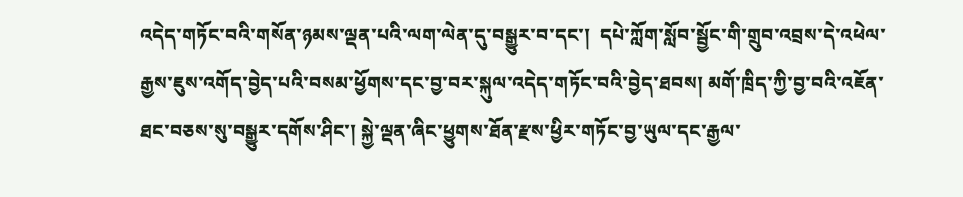འདེད་གཏོང་བའི་གསོན་ཉམས་ལྡན་པའི་ལག་ལེན་དུ་བསྒྱུར་བ་དང་།  དཔེ་ཀློག་སློབ་སྦྱོང་གི་གྲུབ་འབྲས་དེ་འཕེལ་རྒྱས་ཇུས་འགོད་བྱེད་པའི་བསམ་ཕྱོགས་དང་བྱ་བར་སྐུལ་འདེད་གཏོང་བའི་བྱེད་ཐབས། མགོ་ཁྲིད་ཀྱི་བྱ་བའི་འཇོན་ཐང་བཅས་སུ་བསྒྱུར་དགོས་ཤིང་། སྐྱེ་ལྡན་ཞིང་ཕྱུགས་ཐོན་རྫས་ཕྱིར་གཏོང་བྱ་ཡུལ་དང་རྒྱལ་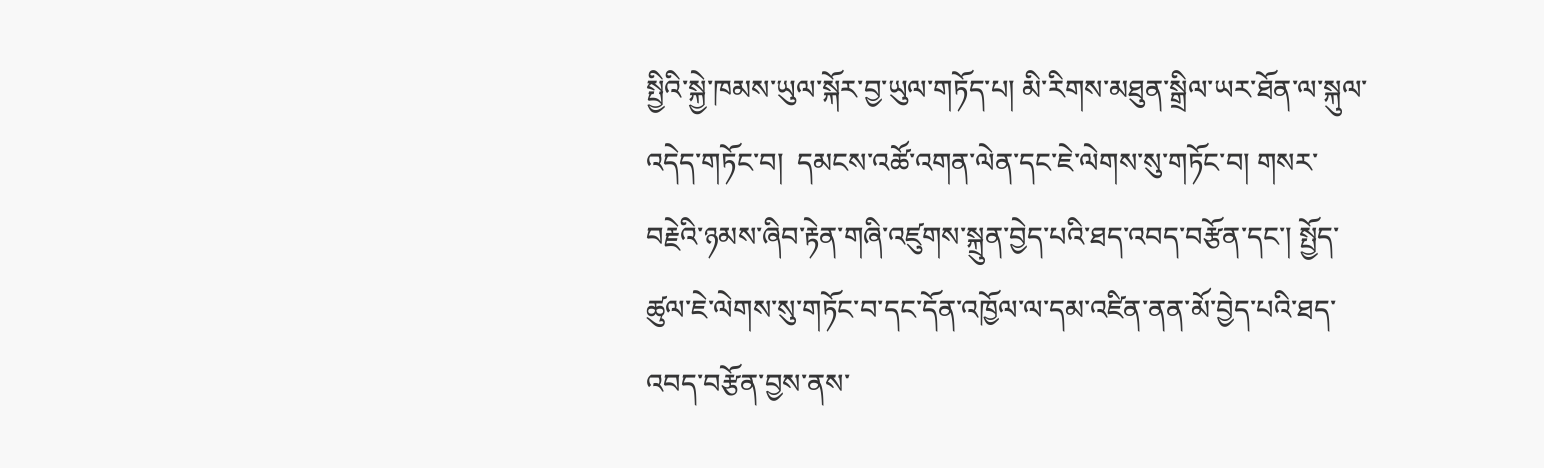སྤྱིའི་སྐྱེ་ཁམས་ཡུལ་སྐོར་བྱ་ཡུལ་གཏོད་པ། མི་རིགས་མཐུན་སྒྲིལ་ཡར་ཐོན་ལ་སྐུལ་འདེད་གཏོང་བ།  དམངས་འཚོ་འགན་ལེན་དང་ཇེ་ལེགས་སུ་གཏོང་བ། གསར་བརྗེའི་ཉམས་ཞིབ་རྟེན་གཞི་འཛུགས་སྐྲུན་བྱེད་པའི་ཐད་འབད་བརྩོན་དང་། སྤྱོད་ཚུལ་ཇེ་ལེགས་སུ་གཏོང་བ་དང་དོན་འཁྱོལ་ལ་དམ་འཛིན་ནན་མོ་བྱེད་པའི་ཐད་འབད་བརྩོན་བྱས་ནས་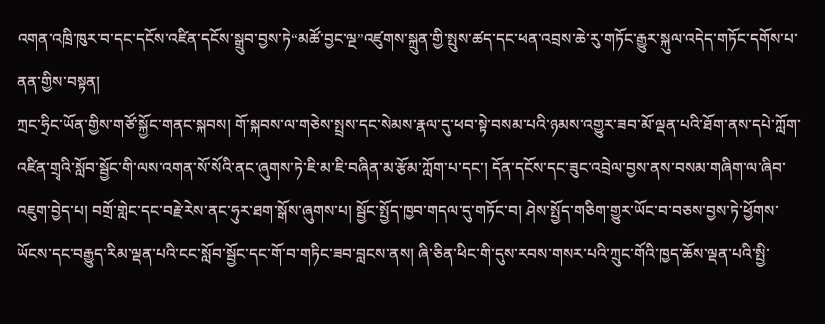འགན་འཁྲི་ཁུར་བ་དང་དངོས་འཛིན་དངོས་སྒྲུབ་བྱས་ཏེ“མཚོ་བྱང་ལྔ”འཛུགས་སྐྲུན་གྱི་སྤུས་ཚད་དང་ཕན་འབྲས་ཆེ་རུ་གཏོང་རྒྱུར་སྐུལ་འདེད་གཏོང་དགོས་པ་ནན་གྱིས་བསྟན།
ཀྲང་ཧྲིང་ཡོན་གྱིས་གཙོ་སྐྱོང་གནང་སྐབས། གོ་སྐབས་ལ་གཅེས་སྤྲས་དང་སེམས་རྣལ་དུ་ཕབ་སྟེ་བསམ་པའི་ཉམས་འགྱུར་ཟབ་མོ་ལྡན་པའི་ཐོག་ནས་དཔེ་ཀློག་འཛིན་གྲྭའི་སློབ་སྦྱོང་གི་ལས་འགན་སོ་སོའི་ནང་ཞུགས་ཏེ་ཇི་མ་ཇི་བཞིན་མ་རྩོམ་ཀློག་པ་དང་། དོན་དངོས་དང་ཟུང་འབྲེལ་བྱས་ནས་བསམ་གཞིག་ལ་ཞིབ་འཇུག་བྱེད་པ། བགྲོ་གླེང་དང་བརྗེ་རེས་ནང་ཧུར་ཐག་སྒོས་ཞུགས་པ། སྦྱོང་སྤྱོད་ཁྱབ་གདལ་དུ་གཏོང་བ། ཤེས་སྤྱོད་གཅིག་གྱུར་ཡོང་བ་བཅས་བྱས་ཏེ་ཕྱོགས་ཡོངས་དང་བརྒྱུད་རིམ་ལྡན་པའི་ངང་སློབ་སྦྱོང་དང་གོ་བ་གཏིང་ཟབ་བླངས་ནས། ཞི་ཅིན་ཕིང་གི་དུས་རབས་གསར་པའི་ཀྲུང་གོའི་ཁྱད་ཆོས་ལྡན་པའི་སྤྱི་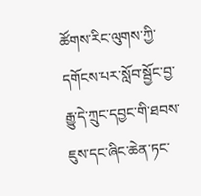ཚོགས་རིང་ལུགས་ཀྱི་དགོངས་པར་སློབ་སྦྱོང་བྱ་རྒྱུ་དེ་ཀྲུང་དབྱང་གི་ཐབས་ཇུས་དང་ཞིང་ཆེན་ཏང་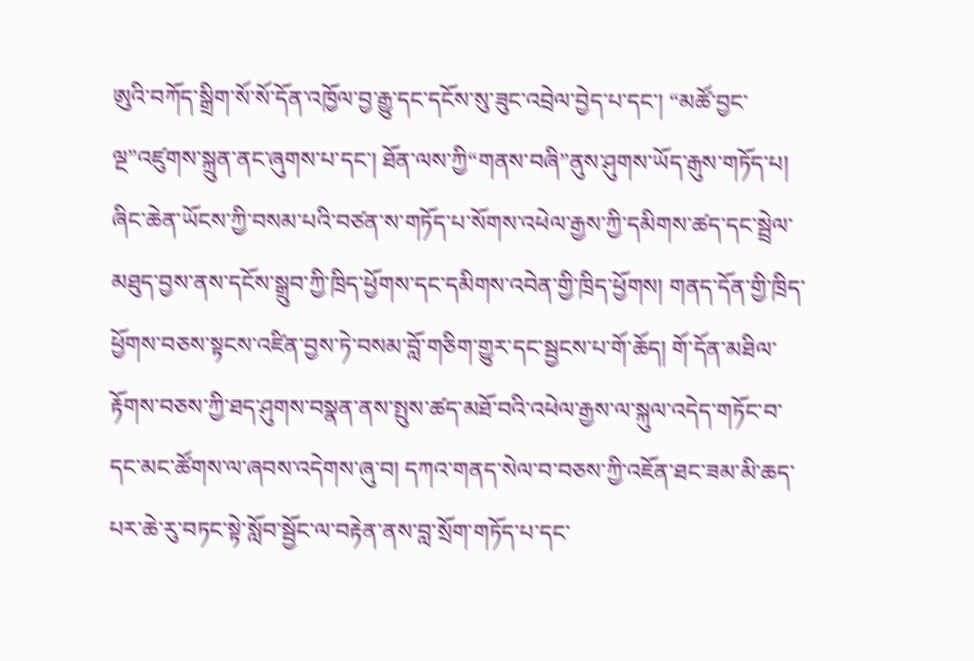ཨུའི་བཀོད་སྒྲིག་སོ་སོ་དོན་འཁྱོལ་བྱ་རྒྱུ་དང་དངོས་སུ་ཟུང་འབྲེལ་བྱེད་པ་དང་། “མཚོ་བྱང་ལྔ”འཛུགས་སྐྲུན་ནང་ཞུགས་པ་དང་། ཐོན་ལས་ཀྱི“གནས་བཞི”ནུས་ཤུགས་ཡོད་རྒུས་གཏོད་པ། ཞིང་ཆེན་ཡོངས་ཀྱི་བསམ་པའི་བཙན་ས་གཏོད་པ་སོགས་འཕེལ་རྒྱས་ཀྱི་དམིགས་ཚད་དང་སྦྲེལ་མཐུད་བྱས་ནས་དངོས་སྒྲུབ་ཀྱི་ཁྲིད་ཕྱོགས་དང་དམིགས་འབེན་གྱི་ཁྲིད་ཕྱོགས། གནད་དོན་གྱི་ཁྲིད་ཕྱོགས་བཅས་སྟངས་འཛིན་བྱས་ཏེ་བསམ་བློ་གཅིག་གྱུར་དང་སྦྱངས་པ་གོ་ཆོད། གོ་དོན་མཐིལ་རྟོགས་བཅས་ཀྱི་ཐད་ཤུགས་བསྣན་ནས་སྤུས་ཚད་མཐོ་བའི་འཕེལ་རྒྱས་ལ་སྐུལ་འདེད་གཏོང་བ་དང་མང་ཚོགས་ལ་ཞབས་འདེགས་ཞུ་བ། དཀའ་གནད་སེལ་བ་བཅས་ཀྱི་འཇོན་ཐང་ཟམ་མི་ཆད་པར་ཆེ་རུ་བཏང་སྟེ་སློབ་སྦྱོང་ལ་བརྟེན་ནས་བླ་སྲོག་གཏོད་པ་དང་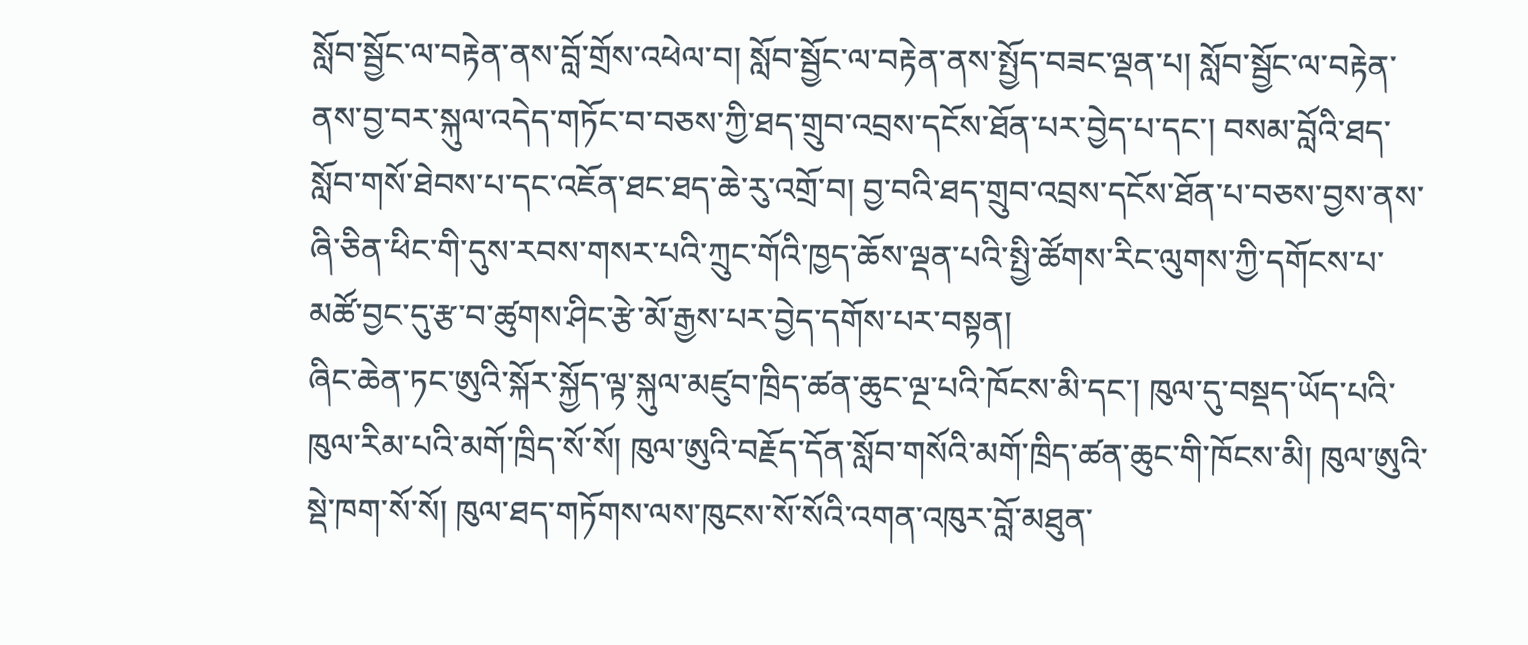སློབ་སྦྱོང་ལ་བརྟེན་ནས་བློ་གྲོས་འཕེལ་བ། སློབ་སྦྱོང་ལ་བརྟེན་ནས་སྤྱོད་བཟང་ལྡན་པ། སློབ་སྦྱོང་ལ་བརྟེན་ནས་བྱ་བར་སྐུལ་འདེད་གཏོང་བ་བཅས་ཀྱི་ཐད་གྲུབ་འབྲས་དངོས་ཐོན་པར་བྱེད་པ་དང་། བསམ་བློའི་ཐད་སློབ་གསོ་ཐེབས་པ་དང་འཇོན་ཐང་ཐད་ཆེ་རུ་འགྲོ་བ། བྱ་བའི་ཐད་གྲུབ་འབྲས་དངོས་ཐོན་པ་བཅས་བྱས་ནས་ཞི་ཅིན་ཕིང་གི་དུས་རབས་གསར་པའི་ཀྲུང་གོའི་ཁྱད་ཆོས་ལྡན་པའི་སྤྱི་ཚོགས་རིང་ལུགས་ཀྱི་དགོངས་པ་མཚོ་བྱང་དུ་རྩ་བ་ཚུགས་ཤིང་རྩེ་མོ་རྒྱས་པར་བྱེད་དགོས་པར་བསྟན།
ཞིང་ཆེན་ཏང་ཨུའི་སྐོར་སྐྱོད་ལྟ་སྐུལ་མཛུབ་ཁྲིད་ཚན་ཆུང་ལྔ་པའི་ཁོངས་མི་དང་། ཁུལ་དུ་བསྡད་ཡོད་པའི་ཁུལ་རིམ་པའི་མགོ་ཁྲིད་སོ་སོ། ཁུལ་ཨུའི་བརྗོད་དོན་སློབ་གསོའི་མགོ་ཁྲིད་ཚན་ཆུང་གི་ཁོངས་མི། ཁུལ་ཨུའི་སྡེ་ཁག་སོ་སོ། ཁུལ་ཐད་གཏོགས་ལས་ཁུངས་སོ་སོའི་འགན་འཁུར་བློ་མཐུན་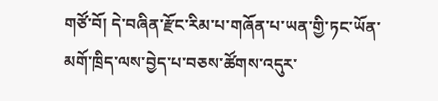གཙོ་བོ། དེ་བཞིན་རྫོང་རིམ་པ་གཞོན་པ་ཡན་གྱི་ཏང་ཡོན་མགོ་ཁྲིད་ལས་བྱེད་པ་བཅས་ཚོགས་འདུར་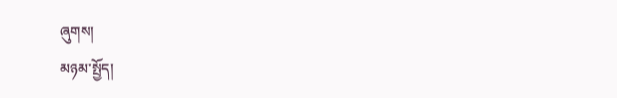ཞུགས།
མཉམ་སྤྱོད།